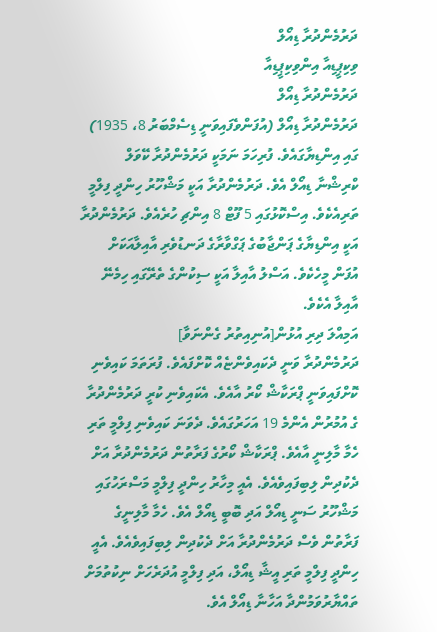ދަރުމެންދުރާ ޑިއޯލް
ވިކިޕީޑިއާ އިންވިކިޕީޑިއާ
ދަރުމެންދުރާ ޑިއޯލް
ދަރުމެންދުރާ ޑިއޯލް (އުފަންވެފައިވަނީ ޑިސެމްބަރު 8، 1935) ގައި އިންޑިޔާގައެވެ. ފުރިހަމަ ނަމަކީ ދަރުމެންދުރާ ކޭވަލް ކްރިޝްނާ ޑިއޯލް އެވެ. ދަރުމެންދުރާ އަކީ މަޝްހޫރު ހިންދީ ފިލްމީ ތަރިއެކެވެ. އިސްކޮޅުގައި 5 ފޫޓް 8 އިންޗި ހުރެއެވެ. ދަރުމެންދުރާ އަކީ އިންޑިޔާގެ ޕަންޖާބުގެ ޕަގްވާރާގެ ދަނޑުވެރި އާއިލާއަކަށް އުފަން މީހެކެވެ. އަސްލު އާއިލާ އަކީ ސިކުންގެ ތެރޭގައި ހިމެނޭ އާއިލާ އެކެވެ.
އަމިއްލަ ދިރި އުޅުން[އުނިއިތުރު ގެންނަވާ]
ދަރުމެންދުރާ ވަނީ ދެކައިވެންޏެއް ކޮށްފައެވެ. ފުރަތަމަ ކައިވެނި ކޮށްފައިވަނީ ޕްރަކާޝް ކޯރު އާއެވެ. އެކައިވެނި ކުރީ ދަރުމެންދުރާ ގެ އުމުރުން އެންމެ 19 އަހަރުގައެވެ. ދެވަނަ ކައިވެނި ފިލްމީ ތަރި ހެމާ މާލިނީ އާއެވެ. ޕްރަކާޝް ކޯރުގެ ފަރާތުން ދަރުމެންދުރާ އަށް ދެކުދިން ލިބިފައިވެއެވެ. އެއީ މިހާރު ހިންދީ ފިލްމީ މަސްރަހުގައި މަޝްހޫރު ސަނީ ޑިއޯލް އަދި ބޮބީ ޑިއޯލް އެވެ. ހެމާ މާލިނީގެ ފަރާތުން ވެސް ދަރުމެންދުރާ އަށް ދެކުދިން ލިބިފައިވެއެވެ. އެއީ ހިންދީ ފިލްމީ ތަރި އީޝާ ޑިއޯލް، އަދި ފިލްމީ އުދަރެހަށް ނިކުތުމަށް ތައްޔާރުވަމުންދާ އަހާނާ ޑިއޯލް އެވެ.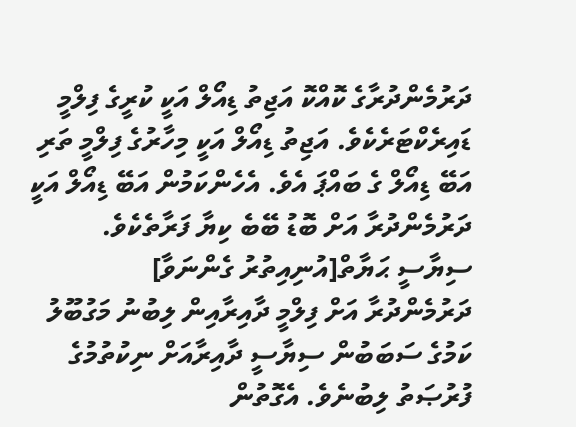ދަރުމެންދުރާގެ ކޮއްކޮ އަޖިތު ޑިއޯލް އަކީ ކުރީގެ ފިލްމީ ޑައިރެކްޓަރެކެވެ. އަޖިތު ޑިއޯލް އަކީ މިހާރުގެ ފިލްމީ ތަރި އަބޭ ޑިއޯލް ގެ ބައްޕަ އެވެ. އެހެންކަމުން އަބޭ ޑިއޯލް އަކީ ދަރުމެންދުރާ އަށް ބޮޑު ބޭބެ ކިޔާ ފަރާތެކެވެ.
ސިޔާސީ ޙަޔާތް[އުނިއިތުރު ގެންނަވާ]
ދަރުމެންދުރާ އަށް ފިލްމީ ދާއިރާއިން ލިބުނު މަގުބޫލު ކަމުގެ ސަބަބުން ސިޔާސީ ދާއިރާއަށް ނިކުތުމުގެ ފުރުޞަތު ލިބުނެވެ. އެގޮތުން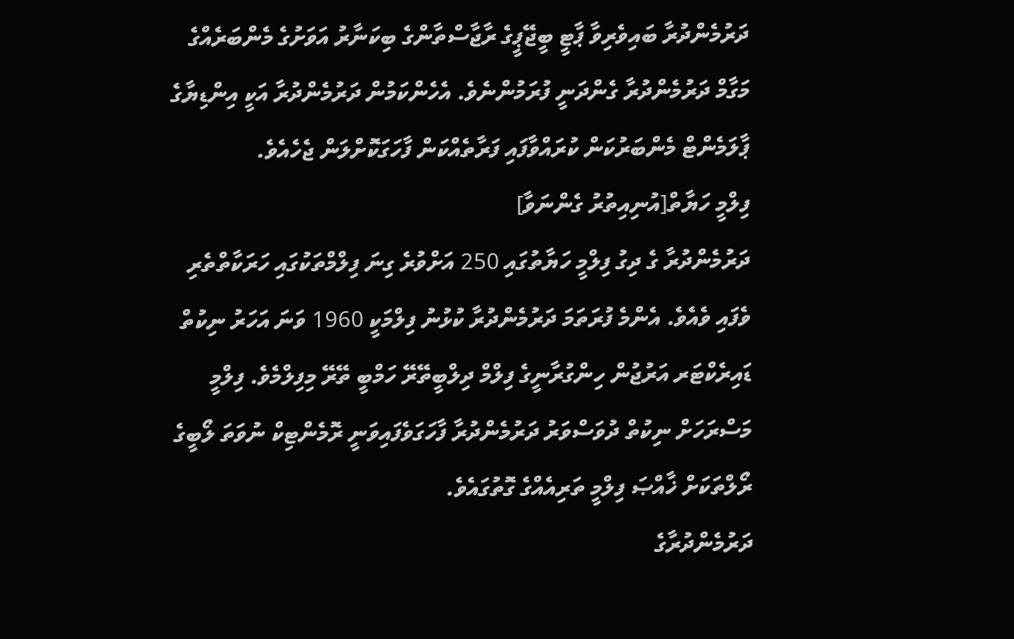ދަރުމެންދުރާ ބައިވެރިވާ ޕާޓީ ބީޖޭޕީގެ ރާޖާސްތާންގެ ބިކަނާރު އަވަށުގެ މެންބަރެއްގެ މަގާމް ދަރުމެންދުރާ ގެންދަނީ ފުރަމުންނެވެ. އެހެންކަމުން ދަރުމެންދުރާ އަކީ އިންޑިޔާގެ ޕާލަމެންޓް މެންބަރުކަން ކުރައްވާފައި ފަރާތެއްކަން ފާހަގަކޮށްލަން ޖެހެއެވެ.
ފިލްމީ ހަޔާތް[އުނިއިތުރު ގެންނަވާ]
ދަރުމެންދުރާ ގެ ދިގު ފިލްމީ ހަޔާތުގައި 250 އަށްވުރެ ގިނަ ފިލްމްތަކުގައި ހަރަކާތްތެރި ވެފައި ވެއެވެ. އެންމެ ފުރަތަމަ ދަރުމެންދުރާ ކުޅުނު ފިލްމަކީ 1960 ވަނަ އަހަރު ނިކުތް ޑައިރެކްޓަރ އަރުޖުން ހިންގުރާނީގެ ފިލްމް ދިލްބީތޭރޭ ހަމްބީ ތޭރޭ މިފިލްމެވެ. ފިލްމީ މަސްރަހަށް ނިކުތް ދުވަސްވަރު ދަރުމެންދުރާ ފާހަގަވެފައިވަނީ ރޮމެންޓިކް ނުވަތަ ލޯބީގެ ރޯލްތަކަށް ޚާއްޞަ ފިލްމީ ތަރިއެއްގެ ގޮތުގައެވެ.
ދަރުމެންދުރާގެ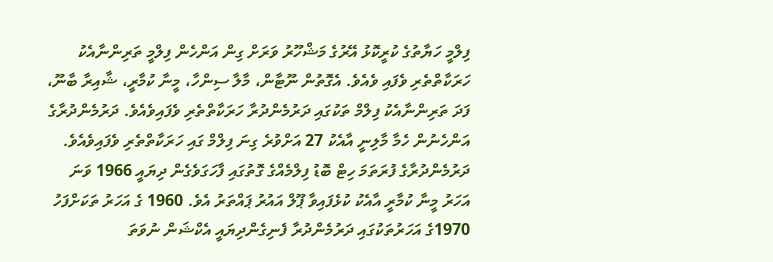ފިލްމީ ހަޔާތުގެ ކުރީކޮޅު އޭރުގެ މަޝްހޫރު ވަރަށް ގިން އަންހެން ފިލްމީ ތަރިންނާއެކު ހަރަކާތްތެރި ވެފައި ވެއެވެ. އެގޮތުން ނޫޓާން، މާލާ ސިންހާ، މީނާ ކުމާރީ، ޝާއިރާ ބާނޫ، ފަދަ ތަރިންނާއެކު ފިލްމް ތަކުގައި ދަރުމެންދުރާ ހަރަކާތްތެރި ވެފައިވެއެވެ. ދަރުމެންދުރާގެ އަންހެނުން ހެމާ މާލިނީ އާއެކު 27 އަށްވުރެ ގިނަ ފިލްމް ގައި ހަރަކާތްތެރި ވެފައިވެއެވެ.
ދަރުމެންދުރާގެ ފުރަތަމަ ހިޓް ބޮޑު ފިލްމެއްގެ ގޮތުގައި ފާހަގަވެގެން ދިޔައީ 1966 ވަނަ އަހަރު މީނާ ކުމާރީ އާއެކު ކުޅެފައިވާ ޕޫލް އައުރު ޕައްތަރު އެވެ. 1960 ގެ އަހަރު ތަކަށްފަހު 1970ގެ އަހަރުތަކުގައި ދަރުމެންދުރާ ފެނިގެންދިޔައީ އެކްޝަން ނުވަތަ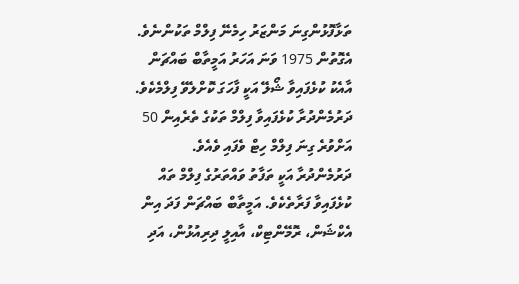ތަޅާފޮޅުންގިނަ މަންޒަރު ހިމެނޭ ފިލްމް ތަކުންނެވެ. އެގޮތުން 1975 ވަނަ އަހަރު އަމީތާބް ބައްޗަން އާއެކު ކުޅެފައިވާ ޝޯލޭ އަކީ ފާހަގަ ކޮށްލެވޭ ފިލްމެކެވެ.
ދަރުމެންދުރާ ކުޅެފައިވާ ފިލްމް ތަކުގެ ތެރެއިން 50 އަށްވުރެ ގިނަ ފިލްމް ހިޓް ވެފައި ވެއެވެ. ދަރުމެންދުރާ އަކީ ތަފާތު ވައްތަރުގެ ފިލްމް ތައް ކުޅެފައިވާ ފަރާތެކެވެ. އަމީތާބް ބައްޗަން ފަދަ އިން އެކްޝަން، ރޮމޭންޓިކް، އާއިލީ ދިރިއުޅުން، އަދި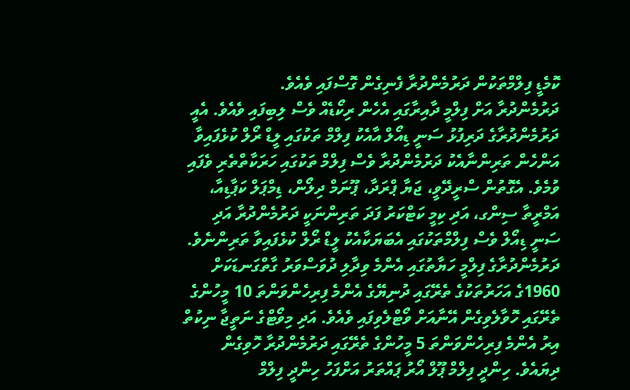ކޮމެޑީ ފިލްމްތަކުން ދަރުމެންދުރާ ފެނިގެން ގޮސްފައި ވެއެވެ.
ދަރުމެންދުރާ އަށް ފިލްމީ ދާއިރާގައި އެހެން ރިކޯޑެއް ވެސް ލިބިފައި ވެއެވެ. އެއީ ދަރުމެންދުރާގެ ދަރިފުޅު ސަނީ ޑިއޯލް އާއެކު ފިލްމް ތަކުގައި ލީޑް ރޯލް ކުޅެފައިވާ އަންހެން ތަރިންނާއެކު ދަރުމެންދުރާ ވެސް ފިލްމް ތަކުގައި ހަރަކާތްތެރި ވެފައި ވުމެވެ. އެގޮތުން ސްރީދޭވީ، ޖަޔާ ޕްރަދާ، ޕޫނަމް ދިލޯން، ޑިމްޕަލް ކަޕާޑިއާ، އަމްރީތާ ސިންގ، އަދި ކިމީ ކަޓްކަރު ފަދަ ތަރިންނަކީ ދަރުމެންދުރާ އަދި ސަނީ ޑިއޯލް ވެސް ފިލްމްތަކުގައި އެބަޔަކާއެކު ލީޑް ރޯލް ކުޅެފައިވާ ތަރިންނެވެ.
ދަރުމެންދުރާގެ ފިލްމީ ހަޔާތުގައި އެންމެ ވިދާލި ދުވަސްވަރު ގާތްގަނޑަކަށް 1960ގެ އަހަރުތަކުގެ ތެރޭގައި ދުނިޔޭގެ އެންމެ ފިރިހެންވަންތަ 10 މީހުންގެ ތެރޭގައި ހޮވާލެވިގެން އޭނާއަށް ވޯޓްލެވިފައި ވެއެވެ. އަދި މިވޯޓްގެ ނަތީޖާ ނިކުތް އިރު އެންމެ ފިރިހެންވަންތަ 5 މީހުންގެ ތެރޭގައި ދަރުމެންދުރާ ހޮވިގެން ދިޔައެވެ. ހިންދީ ފިލްމް ޕޫލް އޯރު ޕައްތަރު އަށްފަހު ހިންދީ ފިލްމް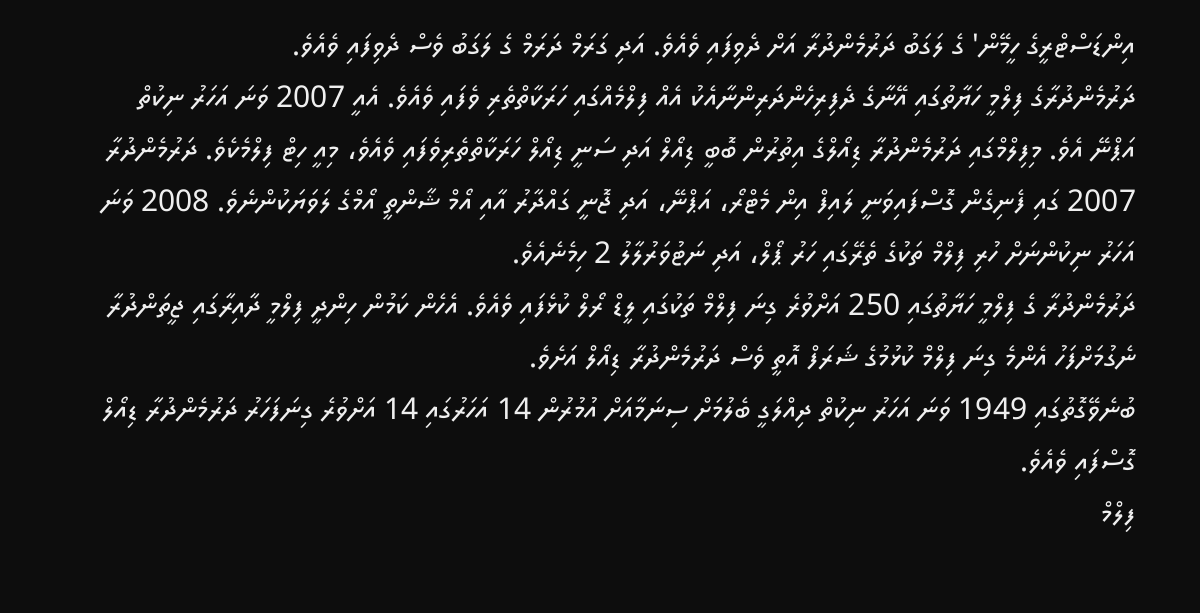އިންޑަސްޓްރީގެ ހީމޭން' ގެ ލަގަބު ދަރުމެންދުރާ އަށް ދެވިފައި ވެއެވެ. އަދި ގަރަމް ދަރަމް ގެ ލަގަބު ވެސް ދެވިފައި ވެއެވެ.
ދަރުމެންދުރާގެ ފިލްމީ ހަޔާތުގައި އޭނާގެ ދެފިރިހެންދަރިންނާއެކު އެއް ފިލްމެއްގައި ހަރަކާތްތެރި ވެފައި ވެއެވެ. އެއީ 2007 ވަނަ އަހަރު ނިކުތް އަޕްނޭ އެވެ. މިފިލްމްގައި ދަރުމެންދުރާ ޑިއޯލްގެ އިތުރުން ބޮބީ ޑިއޯލް އަދި ސަނީ ޑިއޯލް ހަރަކާތްތެރިވެފައި ވެއެވެ، މިއީ ހިޓް ފިލްމެކެވެ. ދަރުމެންދުރާ 2007 ގައި ފެނިގެން ގޮސްފައިވަނީ ލައިފް އިން މެޓްރޯ، އަޕްނޭ، އަދި ޖޮނީ ގައްދާރު އާއި އޯމް ޝާންތީ އޯމްގެ ލަވަޔަކުންނެވެ. 2008 ވަނަ އަހަރު ނިކުންނަށް ހުރި ފިލްމް ތަކުގެ ތެރޭގައި ހަރު ޕޯލް، އަދި ނަޓުވަރުލާލު 2 ހިމެނެއެވެ.
ދަރުމެންދުރާ ގެ ފިލްމީ ހަޔާތުގައި 250 އަށްވުރެ ގިނަ ފިލްމް ތަކުގައި ލީޑް ރޯލް ކުޅެފައި ވެއެވެ. އެހެން ކަމުން ހިންދީ ފިލްމީ ދާއިރާގައި ޖީތަންދުރާ ނެގުމަށްފަހު އެންމެ ގިނަ ފިލްމް ކުޅުމުގެ ޝަރަފް އޮތީ ވެސް ދަރުމެންދުރާ ޑިއޯލް އަށެވެ.
ބުނެވޭގޮތުގައި 1949 ވަނަ އަހަރު ނިކުތް ދިއްލަގީ ބެލުމަށް ސިނަމާއަށް އުމުރުން 14 އަހަރުގައި 14 އަށްވުރެ ގިނަފަހަރު ދަރުމެންދުރާ ޑިއޯލް ގޮސްފައި ވެއެވެ.
ފިލްމް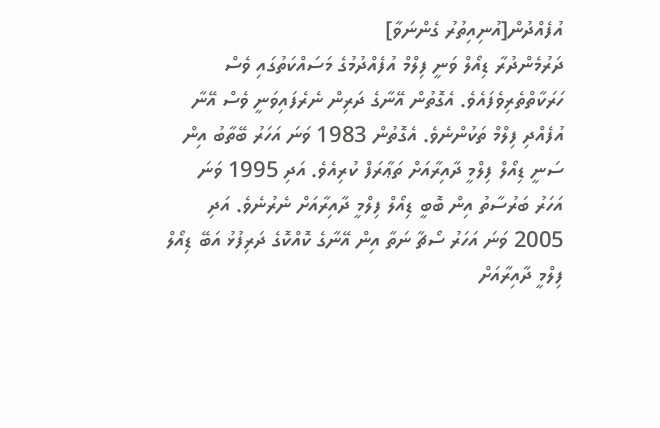އުފެއްދުން[އުނިއިތުރު ގެންނަވާ]
ދަރުމެންދުރާ ޑިއޯލް ވަނީ ފިލްމް އުފެއްދުމުގެ މަސައްކަތުގައި ވެސް ހަރަކާތްތެރިވެފައެވެ. އެގޮތުން އޭނާގެ ދަރިން ނެރެފައިވަނީ ވެސް އޭނާ އުފެއްދި ފިލްމް ތަކުންނެވެ. އެގޮތުން 1983 ވަނަ އަހަރު ބޭތާބު އިން ސަނީ ޑިއޯލް ފިލްމީ ދާއިރާއަށް ތަޢާރަފް ކުރިއެވެ. އަދި 1995 ވަނަ އަހަރު ބަރުސާތު އިން ބޮބީ ޑިއޯލް ފިލްމީ ދާއިރާއަށް ނެރުނެވެ. އަދި 2005 ވަނަ އަހަރު ސޯޗާ ނަތާ އިން އޭނާގެ ކޮއްކޮގެ ދަރިފުޅު އަބޭ ޑިއޯލް ފިލްމީ ދާއިރާއަށް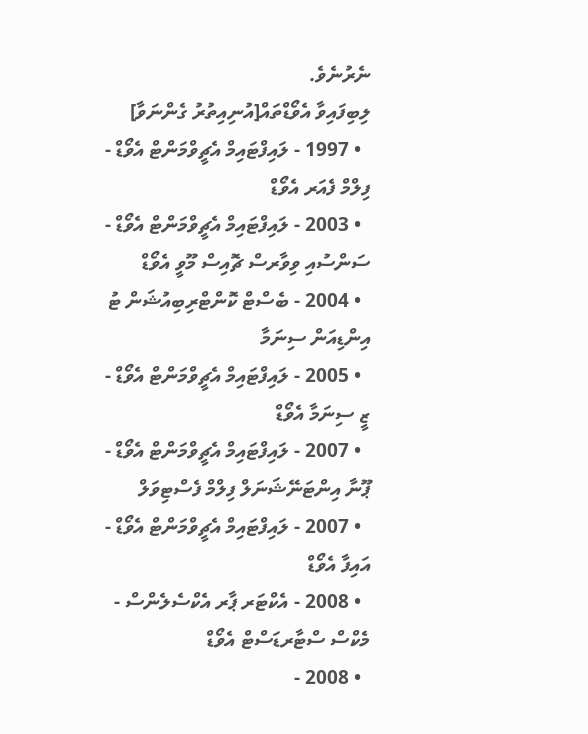ނެރުނެވެ.
ލިބިފައިވާ އެވޯޑްތައް[އުނިއިތުރު ގެންނަވާ]
  • 1997 - ލައިފްޓައިމް އެޗީވްމަންޓް އެވޯޑް - ފިލްމް ފެއަރ އެވޯޑް
  • 2003 - ލައިފްޓައިމް އެޗީވްމަންޓް އެވޯޑް - ސަންސުއި ވިވާރސް ޗޮއިސް މޫވީ އެވޯޑް
  • 2004 - ބެސްޓް ކޮންޓްރިބިއުޝަން ޓު އިންޑިއަން ސިނަމާ
  • 2005 - ލައިފްޓައިމް އެޗީވްމަންޓް އެވޯޑް - ޒީ ސިނަމާ އެވޯޑް
  • 2007 - ލައިފްޓައިމް އެޗީވްމަންޓް އެވޯޑް - ޕޫނާ އިންޓަނޭޝަނަލް ފިލްމް ފެސްޓިވަލް
  • 2007 - ލައިފްޓައިމް އެޗީވްމަންޓް އެވޯޑް - އައިފާ އެވޯޑް
  • 2008 - އެކްޓަރ ޕާރ އެކްސެލެންސް - މެކްސް ސްޓާރޑަސްޓް އެވޯޑް
  • 2008 -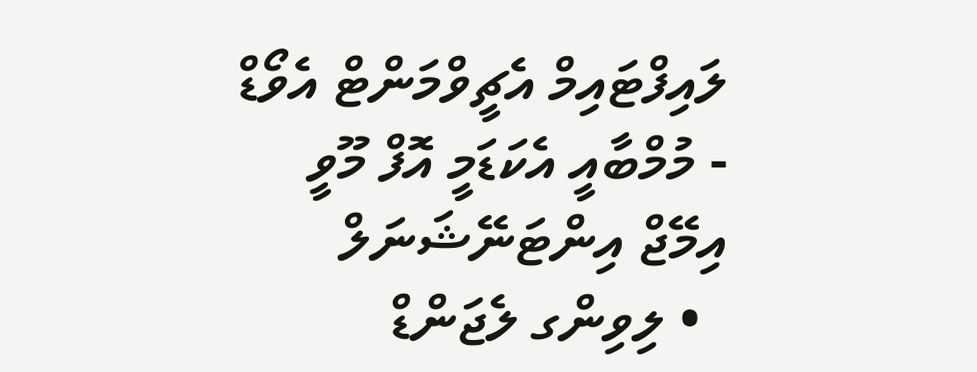ލައިފްޓައިމް އެޗީވްމަންޓް އެވޯޑް - މުމްބާއީ އެކަޑަމީ އޮފް މޫވީ އިމޭޖް އިންޓަނޭޝަނަލް
  • ލިވިންގ ލެޖަންޑް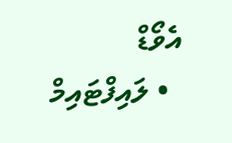އެވޯޑް
  • ލައިފްޓައިމް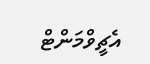އެޗީވްމަންޓް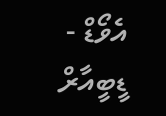އެވޯޑް - ޑީބީއާރް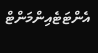އެންޓަޓެއިންމަންޓް